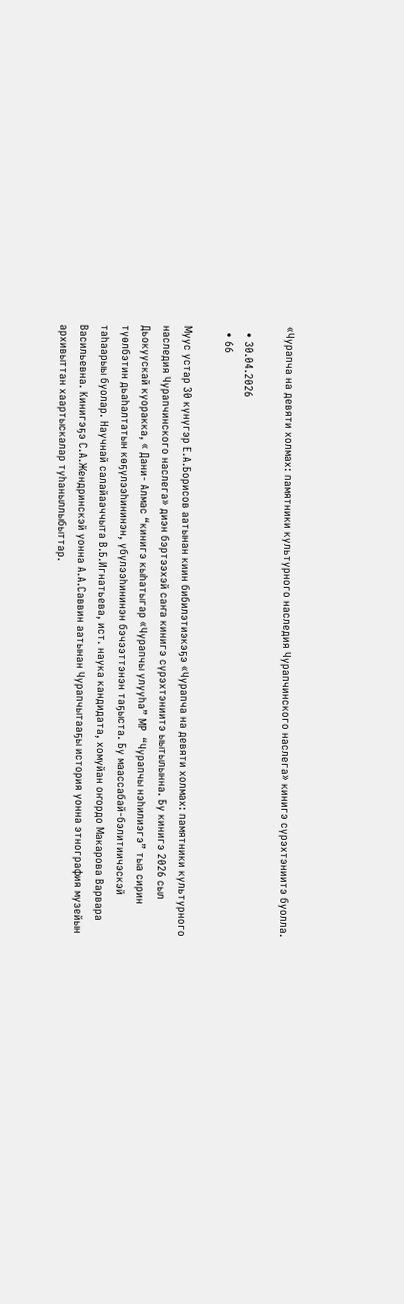«Чурапча на девяти холмах: памятники культурного наследия Чурапчинского наслега» кинигэ сүрэхтэниитэ буолла.

  • 30.04.2026
  • 66

Муус устар 30 күнүгэр Е.А.Борисов аатынан киин бибилэтиэкэҕэ «Чурапча на девяти холмах: памятники культурного наследия Чурапчинского наслега» диэн бэртээхэй саҥа кинигэ сүрэхтэниитэ ыытылынна. Бу кинигэ 2026 сыл Дьокуускай куоракка, « Дани- Алмас “кинигэ кыһатыгар «Чурапчы улууһа” МР  “Чурапчы нэһилиэгэ” тыа сирин түөлбэтин дьаһалтатын көҕүлээһининэн, үбүлээһининэн бэчээттэнэн таҕыста. Бу маассабай-бэлитиичэскэй таһаарыы буолар. Научнай салайааччыта В.Б.Игнатьева, ист. наука кандидата, хомуйан оҥордо Макарова Варвара Васильевна. Кинигэҕэ С.А.Жендринскэй уонна А.А.Саввин аатынан Чурапчытааҕы история уонна этнография музейын архивыттан хаартыскалар туһаныллыбыттар.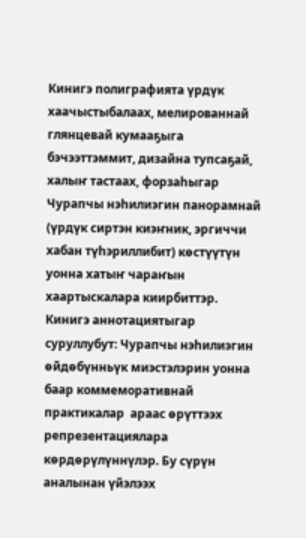Кинигэ полиграфията үрдүк хаачыстыбалаах, мелированнай глянцевай кумааҕыга бэчээттэммит, дизайна тупсаҕай, халыҥ тастаах, форзаһыгар Чурапчы нэһилиэгин панорамнай (үрдүк сиртэн киэҥник, эргиччи хабан түһэриллибит) көстүүтүн  уонна хатыҥ чараҥын хаартыскалара киирбиттэр. Кинигэ аннотациятыгар суруллубут: Чурапчы нэһилиэгин өйдөбүнньүк миэстэлэрин уонна  баар коммеморативнай практикалар  араас өрүттээх  репрезентациялара көрдөрүлүннүлэр. Бу сүрүн аналынан үйэлээх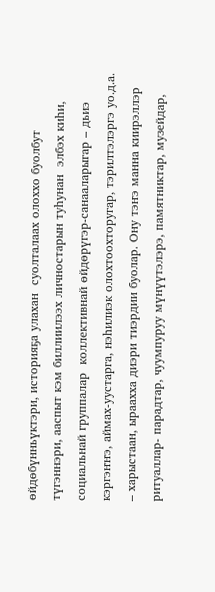өйдөбүнньүктэри, историяҕа улахан  суолталаах олоххо буолбут түгэннэри, ааспыт кэм биллиилээх личностарын туһунан  элбэх киһи, социальнай группалар  коллективнай өйдөрүгэр-санааларыгар – дьиэ кэргэҥҥэ, аймах-уустарга, нэһилиэк олохтоохторугар, тэрилтэлэргэ уо.д.а. – харыстаан, ыраахха диэри тиэрдии буолар. Ону тэҥэ манна киирэллэр ритуаллар- парадтар, чуумпуруу мүнүүтэлэрэ, памятниктар, музейдар,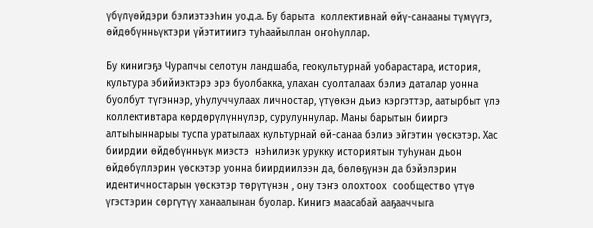үбүлүөйдэри бэлиэтээһин уо.д.а. Бу барыта  коллективнай өйү-санааны түмүүгэ, өйдөбүнньүктэри үйэтитиигэ туһаайыллан оҥоһуллар.

Бу кинигэҕэ Чурапчы селотун ландшаба, геокультурнай уобарастара, история, культура эбийиэктэрэ эрэ буолбакка, улахан суолталаах бэлиэ даталар уонна  буолбут түгэннэр, уһулуччулаах личностар, үтүөкэн дьиэ кэргэттэр, аатырбыт үлэ коллективтара көрдөрүлүннүлэр, сурулуннулар. Маны барытын бииргэ алтыһыннарыы туспа уратылаах культурнай өй-санаа бэлиэ эйгэтин үөскэтэр. Хас биирдии өйдөбүнньүк миэстэ  нэһилиэк урукку историятын туһунан дьон өйдөбүллэрин үөскэтэр уонна биирдиилээн да, бөлөҕүнэн да бэйэлэрин идентичностарын үөскэтэр төрүтүнэн , ону тэҥэ олохтоох  сообщество үтүө үгэстэрин сөргүтүү ханаалынан буолар. Кинигэ маасабай ааҕааччыга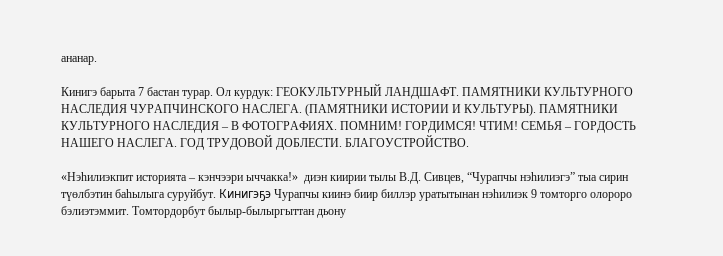ананар.

Кинигэ барыта 7 бастан турар. Ол курдук: ГЕОКУЛЬТУРНЫЙ ЛАНДШАФТ. ПАМЯТНИКИ КУЛЬТУРНОГО НАСЛЕДИЯ ЧУРАПЧИНСКОГО НАСЛЕГА. (ПАМЯТНИКИ ИСТОРИИ И КУЛЬТУРЫ). ПАМЯТНИКИ КУЛЬТУРНОГО НАСЛЕДИЯ – В ФОТОГРАФИЯХ. ПОМНИМ! ГОРДИМСЯ! ЧТИМ! СЕМЬЯ – ГОРДОСТЬ НАШЕГО НАСЛЕГА. ГОД ТРУДОВОЙ ДОБЛЕСТИ. БЛАГОУСТРОЙСТВО.

«Нэһилиэкпит историята – кэнчээри ыччакка!»  диэн киирии тылы В.Д. Сивцев, “Чурапчы нэһилиэгэ” тыа сирин түөлбэтин баһылыга суруйбут. Кинигэҕэ Чурапчы киинэ биир биллэр уратытынан нэһилиэк 9 томторго олороро бэлиэтэммит. Томтордорбут былыр-былыргыттан дьону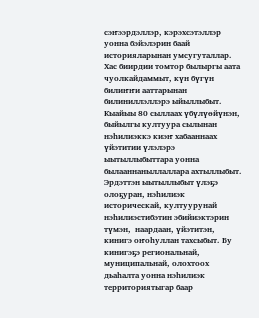сэҥээрдэллэр, кэрэхсэтэллэр уонна бэйэлэрин баай историяларынан умсугуталлар. Хас биирдии томтор былыргы аата чуолкайдаммыт, күн бүгүн билиҥҥи ааттарынан билиниллэллэрэ ыйыллыбыт. Кыайыы 80 сыллаах үбүлүөйүнэн, быйылгы култуура сылынан нэһилиэккэ киэҥ хабааннаах үйэтитии үлэлэрэ ыытыллыбыттара уонна  былааннаныллаллара ахтыллыбыт. Эрдэттэн ыытыллыбыт үлэҕэ олоҕуран, нэһилиэк историческай, култуурунай нэһилиэстибэтин эбийиэктэрин түмэн,  наардаан, үйэтитэн, кинигэ оҥоһуллан тахсыбыт. Бу кинигэҕэ региональнай, муниципальнай, олохтоох дьаһалта уонна нэһилиэк территориятыгар баар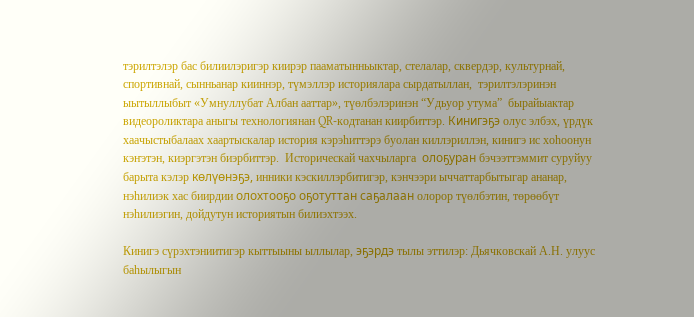тэрилтэлэр бас билиилэригэр киирэр пааматынньыктар, стелалар, сквердэр, культурнай, спортивнай, сынньанар кииннэр, түмэллэр историялара сырдатыллан,  тэрилтэлэринэн ыытыллыбыт «Умнуллубат Албан ааттар», түөлбэлэринэн “Удьуор утума”  бырайыактар видеороликтара аныгы технологиянан QR-кодтанан киирбиттэр. Кинигэҕэ олус элбэх, үрдүк хаачыстыбалаах хаартыскалар история кэрэһиттэрэ буолан киллэриллэн, кинигэ ис хоһоонун кэҥэтэн, киэргэтэн биэрбиттэр.  Историческай чахчыларга  олоҕуран бэчээттэммит суруйуу барыта кэлэр көлүөнэҕэ, инники кэскиллэрбитигэр, кэнчээри ыччаттарбытыгар ананар, нэһилиэк хас биирдии олохтооҕо оҕотуттан саҕалаан олорор түөлбэтин, төрөөбүт нэһилиэгин, дойдутун историятын билиэхтээх.

Кинигэ сүрэхтэниитигэр кыттыыны ыллылар, эҕэрдэ тылы эттилэр: Дьячковскай А.Н. улуус баһылыгын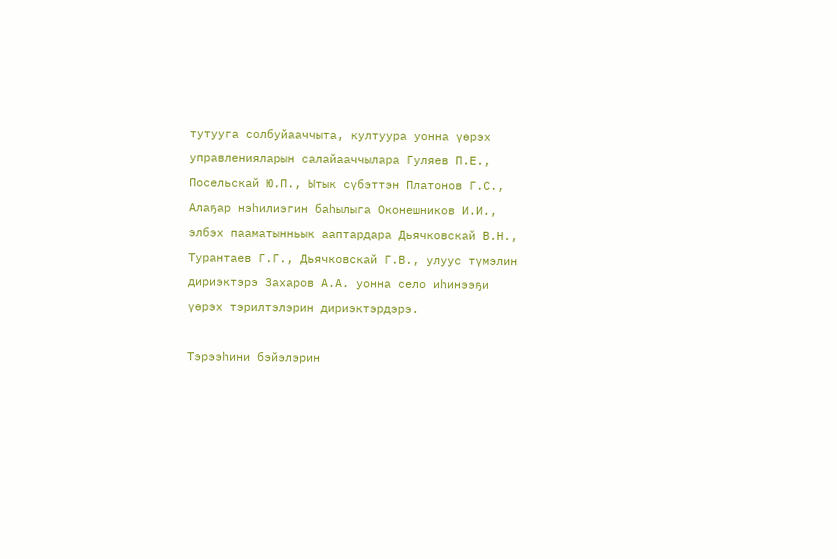тутууга солбуйааччыта, култуура уонна үөрэх управленияларын салайааччылара Гуляев П.Е., Посельскай Ю.П., Ытык сүбэттэн Платонов Г.С., Алаҕар нэһилиэгин баһылыга Оконешников И.И., элбэх пааматынньык ааптардара Дьячковскай В.Н., Турантаев Г.Г., Дьячковскай Г.В., улуус түмэлин дириэктэрэ Захаров А.А. уонна село иһинээҕи үөрэх тэрилтэлэрин дириэктэрдэрэ.

Тэрээһини бэйэлэрин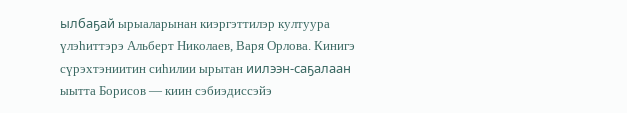ылбаҕай ырыаларынан киэргэттилэр култуура үлэһиттэрэ Альберт Николаев, Варя Орлова. Кинигэ сүрэхтэниитин сиһилии ырытан иилээн-саҕалаан ыытта Борисов — киин сэбиэдиссэйэ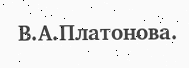В.А.Платонова.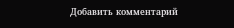Добавить комментарий